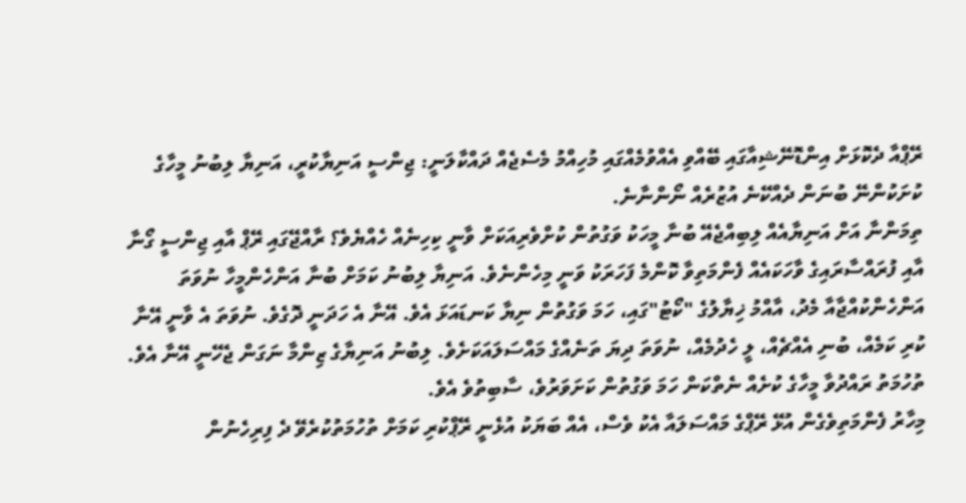ރޭޕްއާ ދެކޮޅަށް އިންޑޮނޭޝިއާގައި ބޭއްވި އެއްވުމެއްގައި މުހިއްމު މެސެޖެއް ދައްކާލަނީ: ޖިންސީ އަނިޔާކުރީ، އަނިޔާ ލިބުނު މީހާގެ ކުށަކުންނޭ ބުނަން ދެއްކޭނެ އުޒުރެއް ނޯންނާނެ.
ތިމަންނާ އަށް އަނިޔާއެއް ލިބިއްޖެއޭ ބުނާ މީހަކު ވަގުތުން ކުށްވެރިއަކަށް ވާނީ ކިހިނެއް ހެއްޔެވެ؟ ރާއްޖޭގައި ރޭޕް އާއި ޖިންސީ ގޯނާ އާއި ފުރައްސާރައިގެ ވާހަކައެއް ފެންމަތިވާ ކޮންމެ ފަހަރަކު ވަނީ މިހެންނެވެ. އަނިޔާ ލިބުނު ކަމަށް ބުނާ އަންހެންމީހާ ނުވަތަ އަންހެންކުއްޖާއާ މެދު، އާއްމު ޚިޔާލުގެ "ކޯޓު"ގައި، ހަމަ ވަގުތުން ނިޔާ ކަނޑައަޅަ އެވެ. އޭނާ އެ ހަދަނީ ދޮގެވެ. ނުވަތަ އެ ވާނީ އޭނާ ކުރި ކަމެއް، ބުނި އެއްޗެއް، ލީ ހެދުމެއް، ނުވަތަ ދިޔަ ތަނެއްގެ މައްސަލައަކަށެވެ. ލިބުނު އަނިޔާގެ ޒިންމާ ނަގަން ޖެހޭނީ އޭނާ އެވެ. ތުހުމަތު ރައްދުވާ މީހާގެ ކުށެއް ނެތްކަން ހަމަ ވަގުތުން ކަށަވަރުވެ، ސާބިތުވެ އެވެ.
މިހާރު ފެންމަތިވެގެން އުޅޭ ރޭޕްގެ މައްސަލައާ އެކު ވެސް، އެއް ބަޔަކު އުޅެނީ ރޭޕްކުރި ކަމަށް ތުހުމަތުކުރެވޭ ދެ ފިރިހެނުން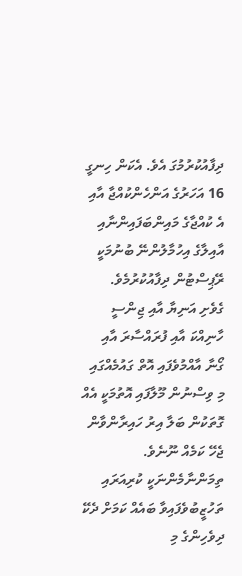ދިފާއުކުރުމުގަ އެވެ. އެކަން ހިނގީ 16 އަހަރުގެ އަންހެންކުއްޖާ އާއި އެ ކުއްޖާގެ މައިންބަފައިންނާއި އާއިލާގެ އިހުމާލުންނޭ ބުނުމަކީ ރޭޕިސްޓުން ދިފާއުކުރުމެވެ.
ގެވެށި އަނިޔާ އާއި ޖިންސީ ހާނިއްކަ އާއި ފުރައްސާރަ އާއި ގޯނާ އާއްމުވެފައި އޮތް ގައުމެއްގައި މި ވިސްނުން މޫލާފައި އޮތުމަކީ އެއް ގޮތަކުން ބަލާ އިރު ހައިރާންވާން ޖެހޭ ކަމެއް ނޫނެވެ. ތިމަންނާމެންނަކީ ކުރިއަރައި ތަހުޒީބުވެފައިވާ ބައެއް ކަމަށް ދެކޭ ދިވެހިންގެ މި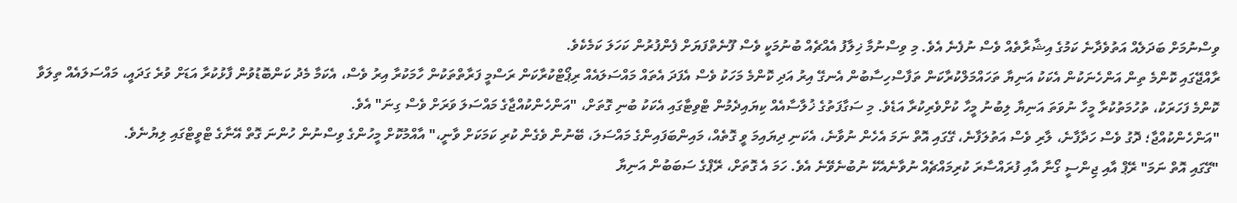ވިސްނުމަށް ބަދަލެއް އަތުވެދާނެ ކަމުގެ އިޝާރާތެއް ވެސް ނުފެނެ އެވެ. މި ވިސްނުމާ ޚިލާފު އެއްޗެއް ބުނުމަކީ ވެސް ފޫނެތްފަޔަށް ފެންފުރުން ކަހަލަ ކަމެކެވެ.
ރާއްޖޭގައި ކޮންމެ ތިން އަންހެނަކުން އެކަކު އަނިޔާ ތަހައްމަލްކުރާކަން ތަފާސްހިސާބުން އެނގޭ އިރު އަދި ކޮންމެ މަހަކު ވެސް އެފަދަ އެތައް މައްސަލައެއް ރިޕޯޓްކުރާކަން ރަސްމީ ފަރާތްތަކުން ހާމަކުރާ އިރު ވެސް، އެކަމާ މެދު ކަންބޮޑުވުން ފާޅުކުރާ އަޑަށް ވުރެ ގަދައީ، މައްސަލައެއް ތިލަވާ ކޮންމެ ފަހަރަކު، ތުހުމަތުކުރާ މީހާ ނުވަތަ އަނިޔާ ލިބުނު މީހާ ކުށްވެރިކުރާ އަޑެވެ. މި ސަގާފަތުގެ ޚުލާސާއެއް ކިޔައިދެމުން ޓްވިޓާގައި އެކަކު ބުނި ގޮތަށް، "އަންހެންކުއްޖާގެ މައްސަލަ ވަރަށް ވެސް ގިނަ" އެވެ.
"އަންހެންކުއްޖާ؛ ދޮގު ވެސް ހަދާފާނެ، ލާރި ވެސް އަތުލަފާނެ، ގޭގައި އޮތް ނަމަ އެހެން ނުވާނެ، އެކަނި ދިޔައިމަ ވީ ގޮތެއް، މައިންބަފައިންގެ މައްސަލަ، ބޭނުން ވެގެން ކުރި ކަމަކަށް ވާނީ،" އާއްމުކޮށް މީހުންގެ ވިސްނުން ހުންނަ ގޮތް އޭނާގެ ޓްވީޓްގައި ލިޔުނެވެ.
"ގޭގައި އޮތް ނަމަ" ރޭޕް އާއި ޖިންސީ ގޯނާ އާއި ފުރައްސާރަ ކުރިމައްޗެއް ނުވާނެއެކޭ ނުބުނެވޭނެ އެވެ. ހަމަ އެ ގޮތަށް، ރޭޕްގެ ސަބަބުން އަނިޔާ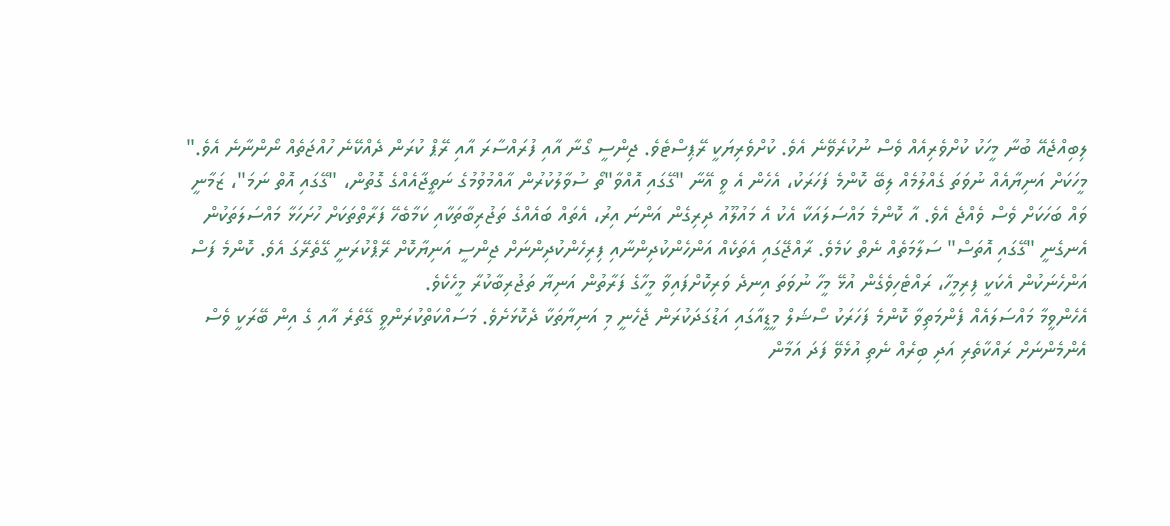ލިބިއްޖެއޭ ބުނާ މީހަކު ކުށްވެރިއެއް ވެސް ނުކުރެވޭނެ އެވެ. ކުށްވެރިޔަކީ ރޭޕިސްޓެވެ. ޖިންސީ ގޯނާ އާއި ފުރައްސާރަ އާއި ރޭޕް ކުރަން ދެއްކޭނެ ހުއްޖަތެއް ނޯންނާނެ އެވެ."
މީހަކަށް އަނިޔާއެއް ނުވަތަ ގެއްލުމެއް ލިބޭ ކޮންމެ ފަހަރަކު، އެހެން އެ ވީ އޭނާ "ގޭގައި އޮއްވާ"ތޯ ސުވާލުކުރުން އާއްމުވުމުގެ ނަތީޖާއެއްގެ ގޮތުން، "ގޭގައި އޮތް ނަމަ"، ޒަމާނީ ވައް ބަހަކަށް ވެސް ވެއްޖެ އެވެ. އާ ކޮންމެ މައްސަލައަކާ އެކު އެ މައުލޫއު ދިރިގެން އަންނަ އިރު، އެތައް ބައެއްގެ ތަޖުރިބާތަކާއި ކަމާބެހޭ ފަރާތްތަކަށް ހުށަހަޅާ މައްސަލަތަކުން އެނގެނީ "ގޭގައި އޮތަސް" ސަލާމަތެއް ނެތް ކަމެވެ. ރާއްޖޭގައި އެތަކެއް އަންހެންކުދިންނާއި ފިރިހެންކުދިންނަށް ޖިންސީ އަނިޔާކޮށް ރޭޕްކުރަނީ ގޭތެރޭގަ އެވެ. ކޮންމެ ފަސް އަންހެނަކުން އެކަކީ ފިރިމީހާ، ރައްޓެހިވެގެން އުޅޭ މީހާ ނުވަތަ އިނދެ ވަރިކޮށްފައިވާ މީހާގެ ފަރާތުން އަނިޔާ ތަޖުރިބާކުރާ މީހެކެވެ.
އެހެންވީމާ މައްސަލައެއް ފެންމަތިވާ ކޮންމެ ފަހަރަކު ސޯޝަލް މީޑީއާގައި އަޑުގަދަކުރަން ޖެހެނީ މި އަނިޔާތަކާ ދެކޮޅަށެވެ. މަސައްކަތްކުރަންވީ ގޭތެރެ އާއި ގެ އިން ބޭރަކީ ވެސް އެންމެންނަށް ރައްކާތެރި އަދި ބިރެއް ނެތި އުޅެވޭ ފަދަ އަމާން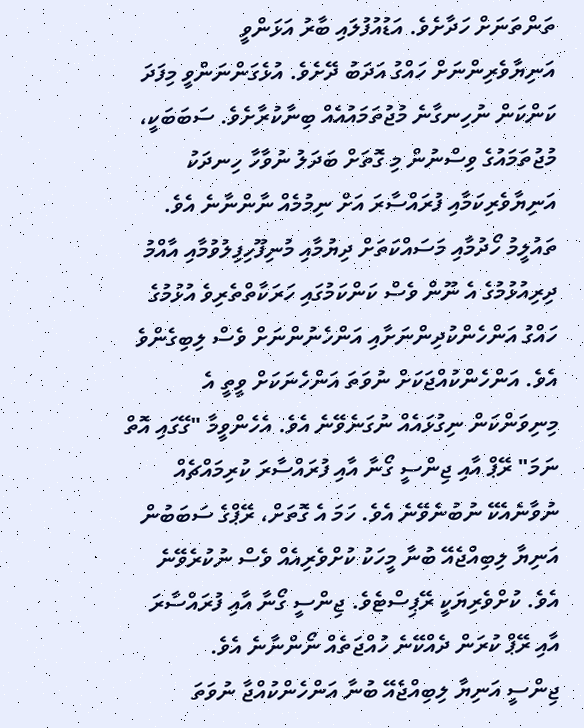ތަންތަނަށް ހަދާށެވެ. އަޑުއުފުލައި ބާރު އަޅަންވީ އަނިޔާވެރިންނަށް ހައްގު އަދަބު ދޭށެވެ. އުޅެގަންނަންވީ މިފަދަ ކަންކަން ނުހިނގާނެ މުޖުތަމައުއެއް ބިނާކުރާށެވެ. ސަބަބަކީ، މުޖުތަމައުގެ ވިސްނުން މި ގޮތަށް ބަދަލު ނުވާހާ ހިނދަކު އަނިޔާވެރިކަމާއި ފުރައްސާރަ އަށް ނިމުމެއް ނާންނާނެ އެވެ.
ތައުލީމު ހޯދުމާއި މަސައްކަތަށް ދިޔުމާއި މުނިފޫހިފިލުވުމާއި އާއްމު ދިރިއުޅުމުގެ އެ ނޫން ވެސް ކަންކަމުގައި ހަރަކާތްތެރިވެ އުޅުމުގެ ހައްގު އަންހެންކުދިންނަށާއި އަންހެނުންނަށް ވެސް ލިބިގެންވެ އެވެ. އަންހެންކުއްޖަކަށް ނުވަތަ އަންހެނަކަށް ވީތީ އެ މިނިވަންކަން ނިގުޅައެއް ނުގަނެވޭނެ އެވެ. އެހެންވީމާ "ގޭގައި އޮތް ނަމަ" ރޭޕް އާއި ޖިންސީ ގޯނާ އާއި ފުރައްސާރަ ކުރިމައްޗެއް ނުވާނެއެކޭ ނުބުނެވޭނެ އެވެ. ހަމަ އެ ގޮތަށް، ރޭޕްގެ ސަބަބުން އަނިޔާ ލިބިއްޖެއޭ ބުނާ މީހަކު ކުށްވެރިއެއް ވެސް ނުކުރެވޭނެ އެވެ. ކުށްވެރިޔަކީ ރޭޕިސްޓެވެ. ޖިންސީ ގޯނާ އާއި ފުރައްސާރަ އާއި ރޭޕް ކުރަން ދެއްކޭނެ ހުއްޖަތެއް ނޯންނާނެ އެވެ.
ޖިންސީ އަނިޔާ ލިބިއްޖެއޭ ބުނާ އަންހެންކުއްޖާ ނުވަތަ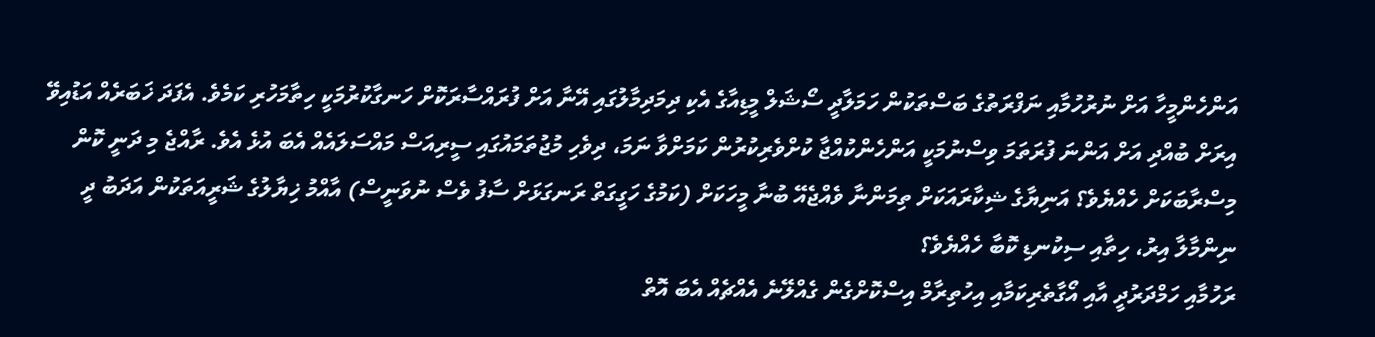އަންހެންމީހާ އަށް ނުރުހުމާއި ނަފްރަތުގެ ބަސްތަކުން ހަމަލާދީ ސޯޝަލް މީޑިއާގެ އެކި ދިމަދިމާލުގައި އޭނާ އަށް ފުރައްސާރަކޮށް ހަނގާކުރުމަކީ ހިތާމަހުރި ކަމެވެ. އެފަދަ ޚަބަރެއް އަޑުއިވޭ އިރަށް ބުއްދި އަށް އަންނަ ފުރަތަމަ ވިސްނުމަކީ އަންހެންކުއްޖާ ކުށްވެރިކުރުން ކަމަށްވާ ނަމަ، ދިވެހި މުޖުތަމައުގައި ސީރިއަސް މައްސަލައެއް އެބަ އުޅެ އެވެ. ރާއްޖެ މި ދަނީ ކޮން މިސްރާބަކަށް ހެއްޔެވެ؟ އަނިޔާގެ ޝިކާރައަކަށް ތިމަންނާ ވެއްޖެއޭ ބުނާ މީހަކަށް (ކަމުގެ ހަގީގަތް ރަނގަޅަށް ސާފު ވެސް ނުވަނީސް) އާއްމު ޚިޔާލުގެ ޝަރީއަތަކުން އަދަބު ދީ ނިންމާލާ އިރު، ހިތާއި ސިކުނޑި ކޮބާ ހެއްޔެވެ؟
ރަހުމާއި ހަމްދަރުދީ އާއި އޯގާތެރިކަމާއި އިހުތިރާމް އިސްކޮށްގެން ގެއްލޭނެ އެއްޗެއް އެބަ އޮތް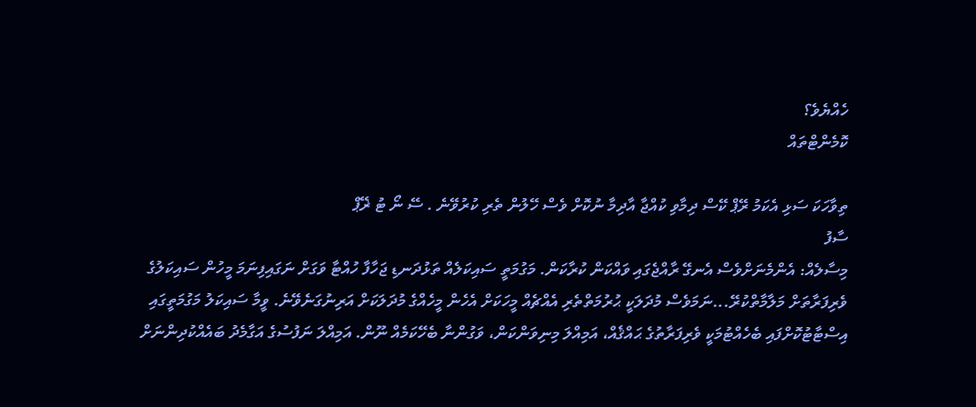ހެއްޔެވެ؟
ކޮމެންޓްތައް

ތިވާހަކަ ސަޅި އެކަމު ރޭޕް ކޭސް ދިމާވި ކުއްޖާ އާދިމާ ނުކޮށް ވެސް ހޭލުން ތެރި ކުރުވޭނެ . ސޭ ނޯ ޓު ޜޭޕް
ސާފު
މިސާލެއް: އެންމެނަށްވެސް އެނގޭ ރާއްޖެގައި ވައްކަން ކުރާކަން. މަގުމަތީ ސައިކަލެއް ތަޅުދަނޑި ޖަހާފާ ހުއްޓާ ވަގަށް ނަގައިފިނަމަ މީހުން ސައިކަލުގެ ވެރިފަރާތަށް މަލާމާތްކުރޭ...ނަމަވެސް މުދަލަކީ ޙުރުމަތްތެރި އެއްޗެއް މީހަކަށް އެހެން މީހެއްގެ މުދަލަކަށް އަރިނުގަނެވޭނެ. ވީމާ ސައިކަލު މަގުމަތީގައި އިސްޓާޓުކޮށްފައި ބެހެއްޓުމަކީ ވެރިފަރާތުގެ ޙައްޤެއް، އަމިއްލަ މިނިވަންކަން، ވަގުންނާ ބެހޭކަމެއް ނޫން. އަމިއްލަ ނަފުސުގެ އަގާމެދު ބައެއްކުދިންނަށް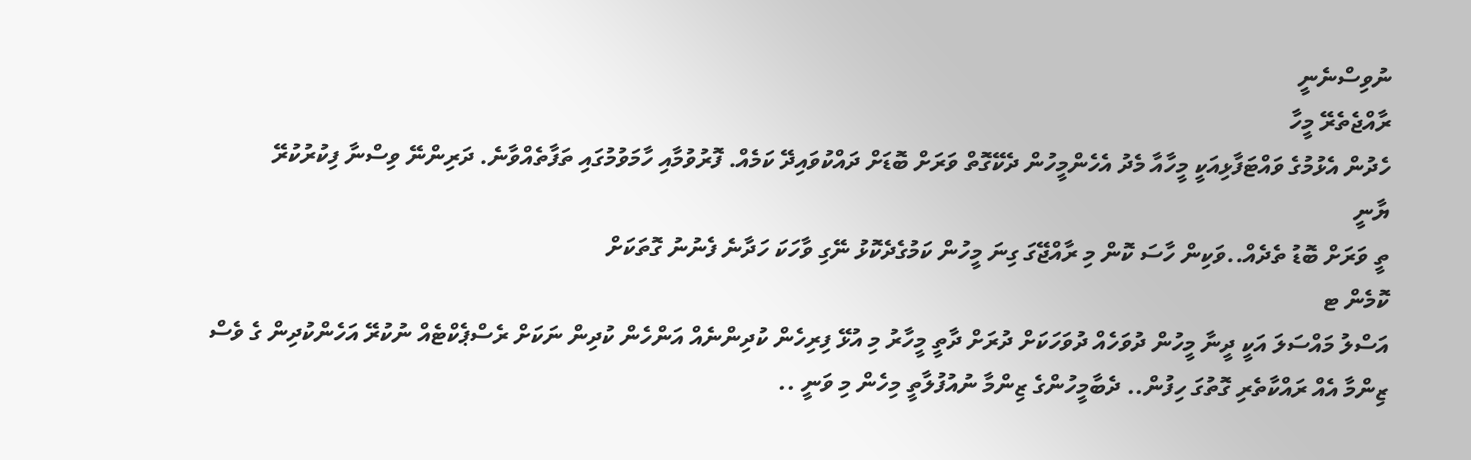ނުވިސްނެނީ
ރާއްޖެތެރޭ މީހާ
ހެދުން އެޅުމުގެ ވައްޓަފާޅިއަކީ މީހާއާ މެދު އެހެންމީހުން ދެކޭގޮތް ވަރަށް ބޮޑަށް ދައްކުވައިދޭ ކަމެއް. ފޮރުވުމާއި ހާމަވުމުގައި ތަފާތެއްވާނެ. ދަރިންނޭ ވިސްނާ ފިކުރުކުރޭ
ޔާނީ
ތީ ވަރަށް ބޮޑު ތެދެއް..ވަކިން ހާސަ ކޮން މި ރާއްޖޭގަ ގިނަ މީހުން ކަމުގެދެކޮޅު ނޭގި ވާހަކަ ހަދާނެ ފެނުނު ގޮތަކަށް
ކޮމެން ޓ
އަސްލު މައްސަލަ އަކީ ދީނާ މީހުން ދުވަހެއް ދުވަހަކަށް ދުރަށް ދާތީ މީހާރު މި އުޅޭ ފިރިހެން ކުދިންނެއް އަންހެން ކުދިން ނަކަށް ރެސްޕެކްޓެއް ނުކުރޭ އަހެންކުދިން ގެ ވެސް ޒިންމާ އެއް ރައްކާތެރި ގޮތުގަ ހިފުން.. ދެބާމީހުންގެ ޒިންމާ ނުއުފުލާތީ މިހެން މި ވަނީ ..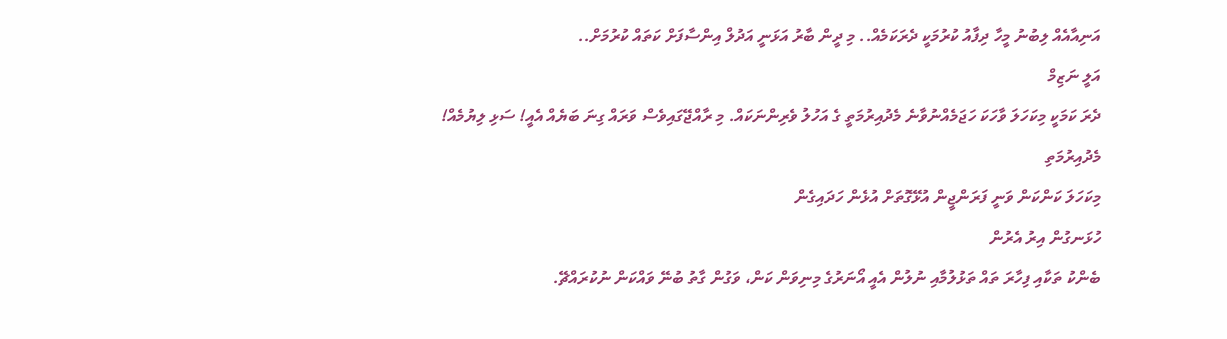އަނިއާއެއް ލިބުނު މީހާ ދިފާއު ކުރުމަކީ ދެރަކަމެއް.. މި ދީން ބާރު އަޅަނީ އަދުލް އިންސާފަށް ކަތައް ކުރުމަށް..
އަލީ ނަޒިމް
ދެރަ ކަމަކީ މިކަހަލަ ވާހަކަ ހަޖަމެއްނުވާނެ މެދުއިރުމަތީ ގެ އަހުލު ވެރިންނަކައް. މި ރާއްޖޭގައިވެސް ވަރައް ގިނަ ބަޔެއް އެއީ! ސަޅި ލިޔުމެއް!
މެދުއިރުމަތި
މިކަހަލަ ކަންކަން ވަނީ ފަރަންޖީން އުޅޭގޮތަށް އުޅެން ހަދައިގެން
ހުޅަނގުން އިރު އެރުން
ބެންކު ތަކާއި ފިހާރަ ތައް ތަޅުލުމާއި ނުލުން އެއީ އޯނަރުގެ މިނިވަން ކަން، ވަގުން ގާތު ބުނޭ ވައްކަން ނުކުރައްޗޭ.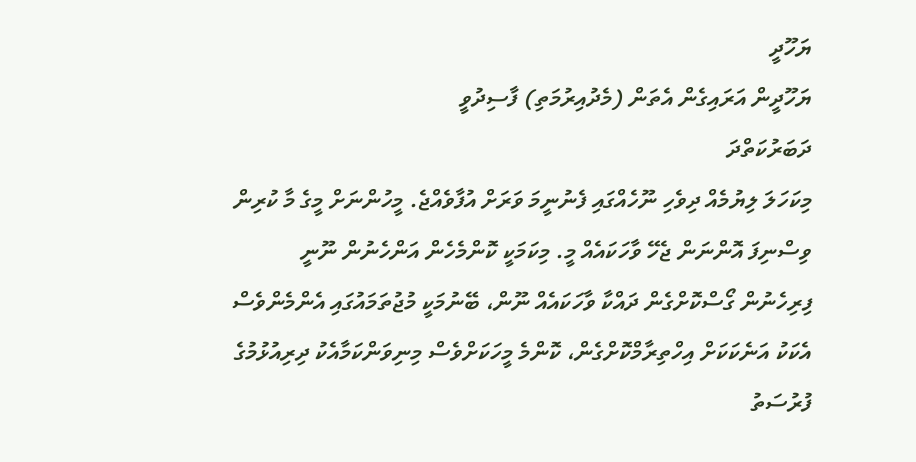ޔަހޫދީ
ޔަހޫދީން އަރައިގެން އެތަން (މެދުއިރުމަތި) ފާސިދުވީ
ދަބަރުކަތްދަ
މިކަހަލަ ލިޔުމެއް ދިވެހި ނޫހެއްގައި ފެނުނީމަ ވަރަށް އުފާވެއްޖެ. މީހުންނަށް މީގެ މާ ކުރިން ވިސްނިފަ އޮންނަން ޖެހޭ ވާހަކައެއް މީ. މިކަމަކީ ކޮންމެހެން އަންހެނުން ނޫނީ ފިރިހެނުން ގޯސްކޮށްގެން ދައްކާ ވާހަކައެއް ނޫން، ބޭނުމަކީ މުޖުތަމައުގައި އެންމެންވެސް އެކަކު އަނެކަކަށް އިހްތިރާމްކޮށްގެން، ކޮންމެ މީހަކަށްވެސް މިނިވަންކަމާއެކު ދިރިއުޅުމުގެ ފުރުސަތު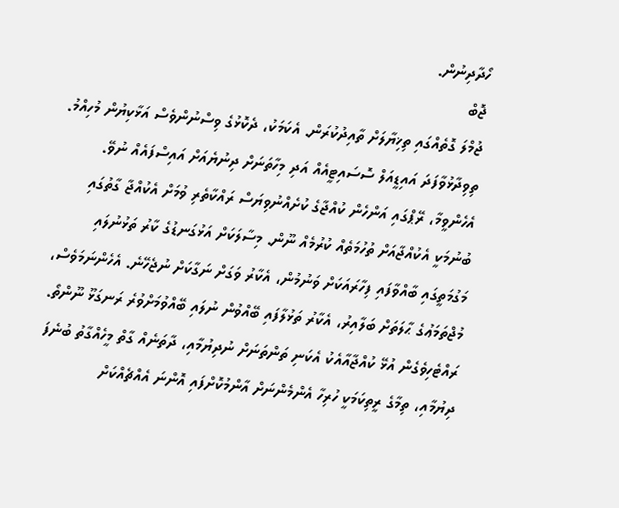ހޯދާދިނުން.
ޖޮބް
ޖުމްލަ ގޮތެއްގައި ތިޚިޔާލަށް ތާއިދުކުރަން. އެކަމަކު، ދެކޮޅުގެ ވިސްނުންވެސް އަޅާކިޔުން މުހިއްމު. ތިވިދާޅުވާފަދަ އައިޑީއަލް ސޮސައިޓީއެއް އަދި މިހާތަނަށް ދިނުޔެއަށް އައިސްފައެއް ނުވޭ. އެހެންވީމާ، ރޭޕްގައި އަންހެން ކުއްޖާގެ ކުށެއްނުވިޔަސް ރައްކާތެރި ވުމަށް އެކުއްޖާ ގާތުގައި ބުނުމަކީ އެކުއްޖާއަށް ތުހުމަތެއް ކުރުމެއް ނޫން. މިސާލަކަށް އަޅުގަނޑުގެ ކާރު ތަޅުނުލައި މަގުމަތީގައި ބާއްވާފައި ފިހާރައަކަށް ވަނުމުން، އެކާރު ވަގަށް ނަގާކަށް ނުޖެހޭނެ. އެހެންނަމަވެސް، މުޖްތަމަޢުގެ ޙާލަތަށް ބަލާއިރު، އެކާރު ތަޅުލާފައި ބޭއްވުން ނުލައި ބޭއްވުމަށްވުރެ ރަނގަޅޫ ނޫންތޯ. ރައްޓެހިވެގެން އުޅޭ ކުއްޖާއާއެކު އެކަނި ތަންތަނަށް ނުދިޔުމާއި، ދާތަނެއް ގާތް މީހެއްގާތު ބުނެފަ ދިޔުމާއި، ތިމާގެ ރީތިކަމަކީ ހުރިހާ އެންމެންނަށް އާންމުކޮށްފައި އޮންނަ އެއްޗެއްކަށް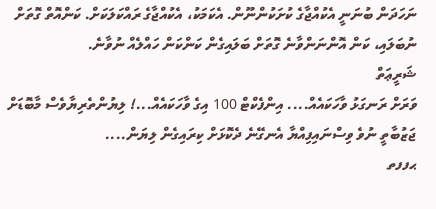ނަހަދަން ބުނަނީ އެކުއްޖާގެ ކުށަކުންނޫން. އެކަމަކު، އެކުއްޖާގެ ރައްކަލަކަށް. ކަންއޮތް ގޮތަށް ނުބަލައި، ކަން އޮންނަންވާނެ ގޮތަށް ބަލައިގެން ކަންކަން ހައްލެއް ނުވާނެ.
ޝަރީޢަތް
ވަރަށް ރަނގަޅު ވާހަކައެއް.... އިންފެކްޓް 100 އިގެ ވާހަކައެއް...! ލިޔުންތެރިޔާވެސް މާބޮޑަށް ޖަޒުބާތީ ނުވެ ވިސްނައިފިއްޔާ އެނގޭނެ ދެކޮޅަށް ކިރައިގެން ލިޔަން....
ޙފފތ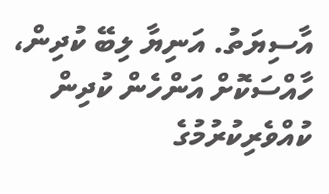އާސިޔަތު. އަނިޔާ ލިބޭ ކުދިން، ހާއްސަކޮށް އަންހެން ކުދިން ކުއްވެރިކުރުމުގެ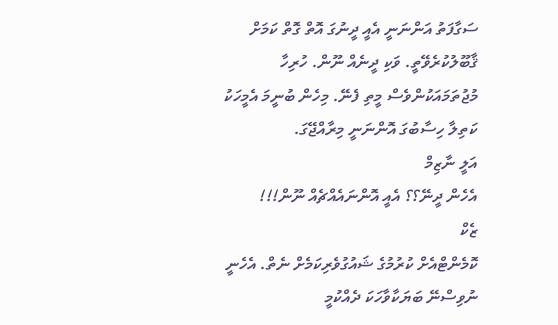ސަގާފަތު އަންނަނީ އެއީ ދީނުގަ އޮތް ގޮތް ކަމަށް ޤާބޫލުކުރެވޭތީ. ވަކި ދީނެއް ނޫން. ހުރިހާ މުޖުތަމައަކުންވެސް މީތި ފެނޭ. މިހެން ބުނީމަ އެމީހަކު ކަތިލާ ހިސާބުގަ އޮންނަނީ މިރާއްޖޭގަ.
އަލީ ނާޒިމް
އެހެން ދީނޭ؟؟ އެއީ އޮންނައެއްޗެއް ނޫން!!!
ޒެކް
ކޮމެންޓްއެށް ކުރުމުގެ ޝައުގުވެރިކަމެށް ނެތް. އެހެނީ ނުވިސްނޭ ބަޔަކާވާހަކަ ދެއްކުމީ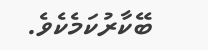ބޭކާރުކަމެކެވެ.